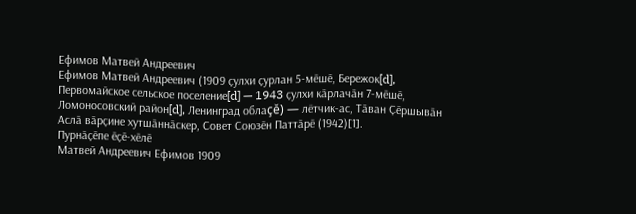Ефимов Матвей Андреевич
Ефимов Матвей Андреевич (1909 ҫулхи ҫурлан 5-мӗшӗ, Бережок[d], Первомайское сельское поселение[d] — 1943 ҫулхи кӑрлачӑн 7-мӗшӗ, Ломоносовский район[d], Ленинград облаçĕ) — лётчик-ас, Тӑван Ҫӗршывӑн Аслӑ вӑрҫине хутшӑннӑскер, Совет Союзӗн Паттӑрӗ (1942)[1].
Пурнӑҫӗпе ӗҫӗ-хӗлӗ
Матвей Андреевич Ефимов 1909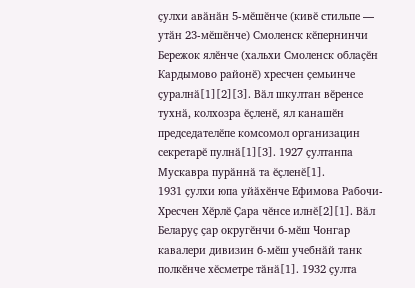ҫулхи авӑнӑн 5-мӗшӗнче (кивӗ стильпе — утӑн 23-мӗшӗнче) Смоленск кӗпернинчи Бережок ялӗнче (хальхи Смоленск облаҫӗн Кардымово районӗ) хресчен ҫемьинче ҫуралнӑ[1][2][3]. Вӑл шкултан вӗренсе тухнӑ, колхозра ӗҫленӗ, ял канашӗн председателӗпе комсомол организацин секретарӗ пулнӑ[1][3]. 1927 ҫултанпа Мускавра пурӑннӑ та ӗҫленӗ[1].
1931 ҫулхи юпа уйӑхӗнче Ефимова Рабочи-Хресчен Хӗрлӗ Ҫара чӗнсе илнӗ[2][1]. Вӑл Беларуҫ ҫар округӗнчи 6-мӗш Чонгар кавалери дивизин 6-мӗш учебнӑй танк полкӗнче хӗсметре тӑнӑ[1]. 1932 ҫулта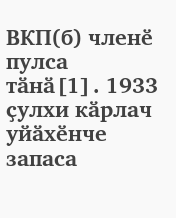ВКП(б) членӗ пулса тӑнӑ[1]. 1933 ҫулхи кӑрлач уйӑхӗнче запаса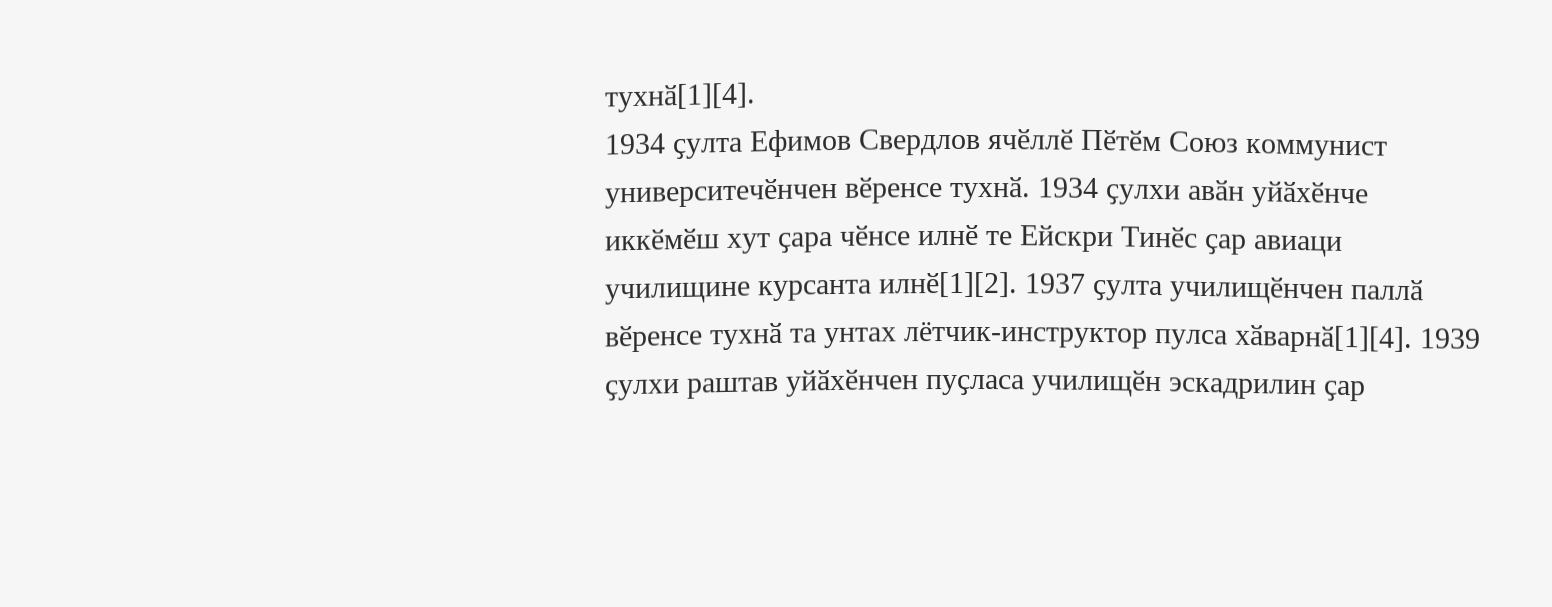тухнӑ[1][4].
1934 ҫулта Ефимов Свердлов ячӗллӗ Пӗтӗм Союз коммунист университечӗнчен вӗренсе тухнӑ. 1934 ҫулхи авӑн уйӑхӗнче иккӗмӗш хут ҫара чӗнсе илнӗ те Ейскри Тинӗс ҫар авиаци училищине курсанта илнӗ[1][2]. 1937 ҫулта училищӗнчен паллӑ вӗренсе тухнӑ та унтах лётчик-инструктор пулса хӑварнӑ[1][4]. 1939 ҫулхи раштав уйӑхӗнчен пуҫласа училищӗн эскадрилин ҫар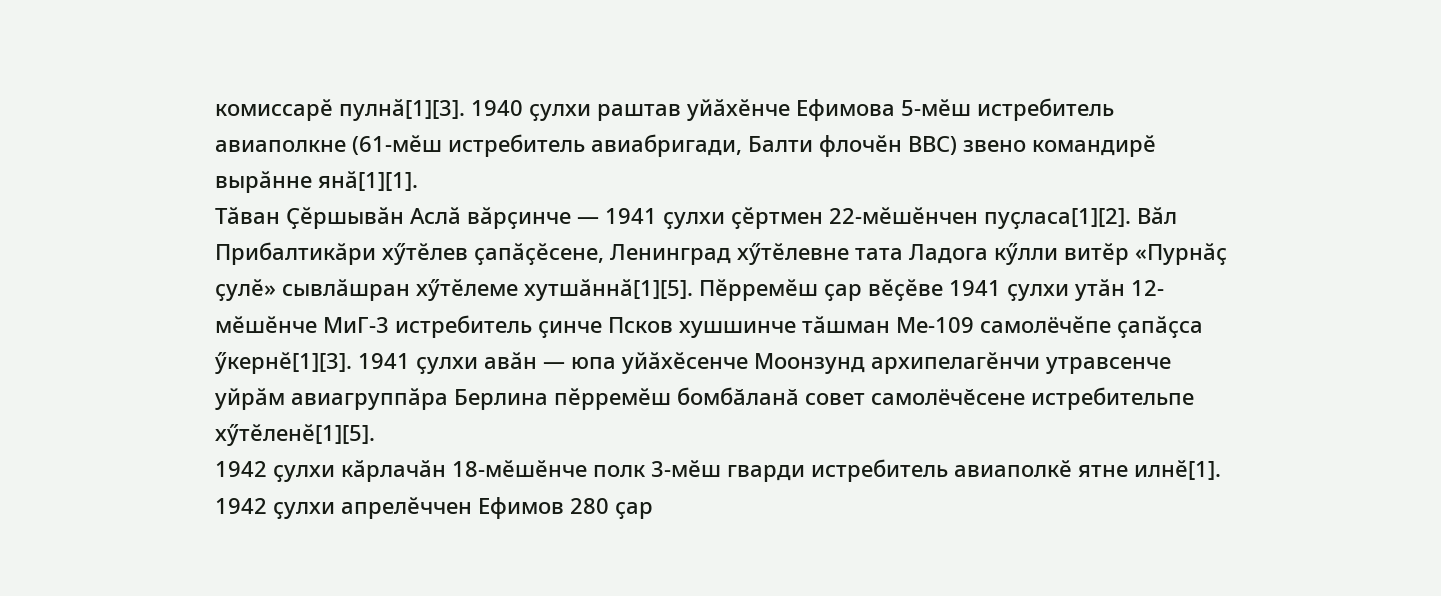комиссарӗ пулнӑ[1][3]. 1940 ҫулхи раштав уйӑхӗнче Ефимова 5-мӗш истребитель авиаполкне (61-мӗш истребитель авиабригади, Балти флочӗн ВВС) звено командирӗ вырӑнне янӑ[1][1].
Тӑван Ҫӗршывӑн Аслӑ вӑрҫинче — 1941 ҫулхи ҫӗртмен 22-мӗшӗнчен пуҫласа[1][2]. Вӑл Прибалтикӑри хӳтӗлев ҫапӑҫӗсене, Ленинград хӳтӗлевне тата Ладога кӳлли витӗр «Пурнӑҫ ҫулӗ» сывлӑшран хӳтӗлеме хутшӑннӑ[1][5]. Пӗрремӗш ҫар вӗҫӗве 1941 ҫулхи утӑн 12-мӗшӗнче МиГ-3 истребитель ҫинче Псков хушшинче тӑшман Ме-109 самолёчӗпе ҫапӑҫса ӳкернӗ[1][3]. 1941 ҫулхи авӑн — юпа уйӑхӗсенче Моонзунд архипелагӗнчи утравсенче уйрӑм авиагруппӑра Берлина пӗрремӗш бомбăланă совет самолёчĕсене истребительпе хӳтӗленӗ[1][5].
1942 ҫулхи кӑрлачӑн 18-мӗшӗнче полк 3-мӗш гварди истребитель авиаполкӗ ятне илнӗ[1]. 1942 ҫулхи апрелӗччен Ефимов 280 ҫар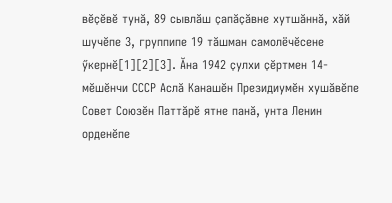вӗҫӗвӗ тунӑ, 89 сывлӑш ҫапӑҫӑвне хутшӑннӑ, хӑй шучӗпе 3, группипе 19 тӑшман самолёчӗсене ӳкернӗ[1][2][3]. Ӑна 1942 ҫулхи ҫӗртмен 14-мӗшӗнчи СССР Аслӑ Канашӗн Президиумӗн хушӑвӗпе Совет Союзӗн Паттӑрӗ ятне панӑ, унта Ленин орденӗпе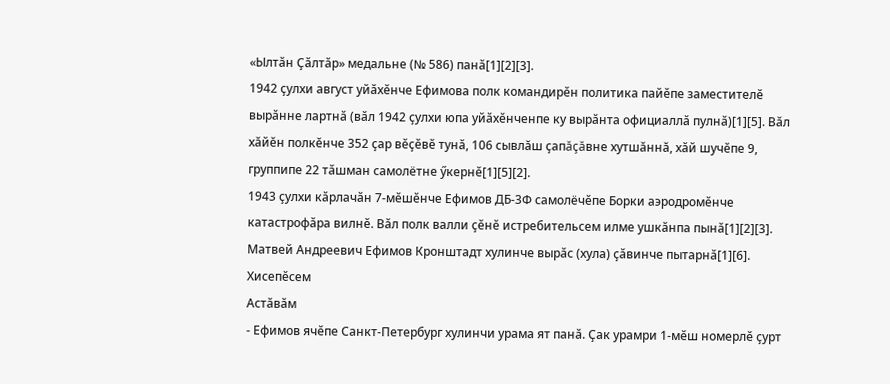«Ылтӑн Ҫӑлтӑр» медальне (№ 586) панӑ[1][2][3].
1942 ҫулхи август уйӑхӗнче Ефимова полк командирӗн политика пайӗпе заместителӗ вырӑнне лартнӑ (вӑл 1942 ҫулхи юпа уйӑхӗнченпе ку вырӑнта официаллӑ пулнӑ)[1][5]. Вăл хăйĕн полкĕнче 352 ҫар вӗҫӗвӗ тунӑ, 106 сывлăш ҫапăçăвне хутшăннă, хӑй шучӗпе 9, группипе 22 тӑшман самолётне ӳкернӗ[1][5][2].
1943 ҫулхи кӑрлачӑн 7-мӗшӗнче Ефимов ДБ-3Ф самолёчӗпе Борки аэродромӗнче катастрофӑра вилнӗ. Вӑл полк валли ҫӗнӗ истребительсем илме ушкӑнпа пынӑ[1][2][3]. Матвей Андреевич Ефимов Кронштадт хулинче вырӑс (хула) ҫӑвинче пытарнӑ[1][6].
Хисепӗсем
Астӑвӑм
- Ефимов ячӗпе Санкт-Петербург хулинчи урама ят панӑ. Ҫак урамри 1-мӗш номерлӗ ҫурт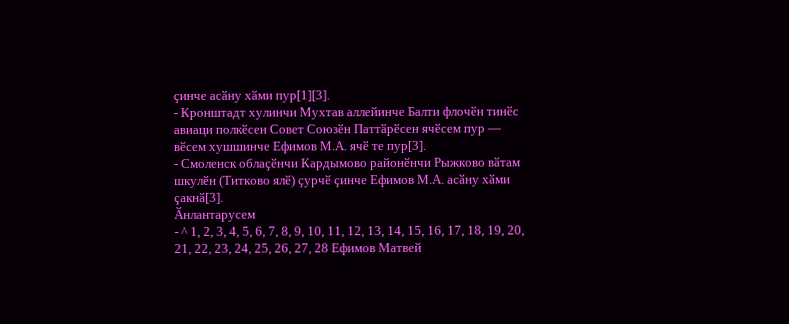ҫинче асӑну хӑми пур[1][3].
- Кронштадт хулинчи Мухтав аллейинче Балти флочӗн тинӗс авиаци полкӗсен Совет Союзӗн Паттӑрӗсен ячӗсем пур — вӗсем хушшинче Ефимов М.А. ячӗ те пур[3].
- Смоленск облаҫӗнчи Кардымово районӗнчи Рыжково вӑтам шкулӗн (Титково ялӗ) ҫурчӗ ҫинче Ефимов М.А. асӑну хӑми ҫакнӑ[3].
Ӑнлантарусем
- ^ 1, 2, 3, 4, 5, 6, 7, 8, 9, 10, 11, 12, 13, 14, 15, 16, 17, 18, 19, 20, 21, 22, 23, 24, 25, 26, 27, 28 Ефимов Матвей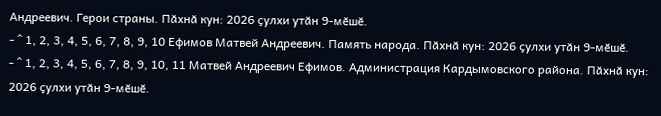Андреевич. Герои страны. Пӑхнӑ кун: 2026 ҫулхи утӑн 9-мӗшӗ.
- ^ 1, 2, 3, 4, 5, 6, 7, 8, 9, 10 Ефимов Матвей Андреевич. Память народа. Пӑхнӑ кун: 2026 ҫулхи утӑн 9-мӗшӗ.
- ^ 1, 2, 3, 4, 5, 6, 7, 8, 9, 10, 11 Матвей Андреевич Ефимов. Администрация Кардымовского района. Пӑхнӑ кун: 2026 ҫулхи утӑн 9-мӗшӗ.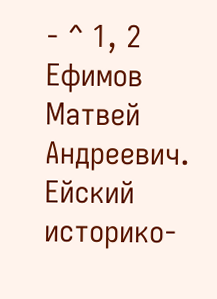- ^ 1, 2 Ефимов Матвей Андреевич. Ейский историко-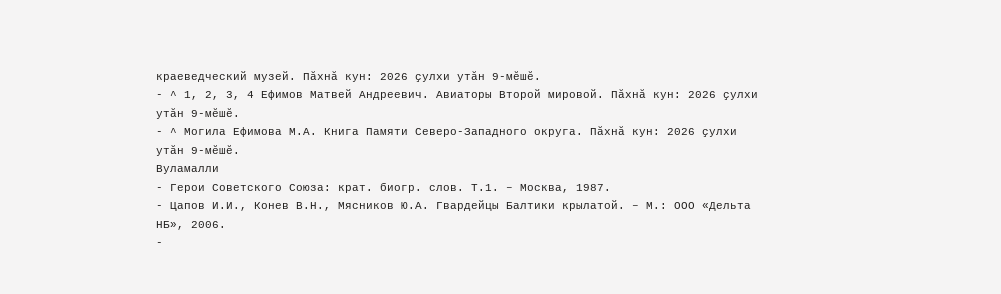краеведческий музей. Пӑхнӑ кун: 2026 ҫулхи утӑн 9-мӗшӗ.
- ^ 1, 2, 3, 4 Ефимов Матвей Андреевич. Авиаторы Второй мировой. Пӑхнӑ кун: 2026 ҫулхи утӑн 9-мӗшӗ.
- ^ Могила Ефимова М.А. Книга Памяти Северо-Западного округа. Пӑхнӑ кун: 2026 ҫулхи утӑн 9-мӗшӗ.
Вуламалли
- Герои Советского Союза: крат. биогр. слов. Т.1. – Москва, 1987.
- Цапов И.И., Конев В.Н., Мясников Ю.А. Гвардейцы Балтики крылатой. – М.: ООО «Дельта НБ», 2006.
-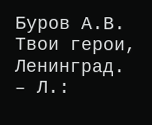Буров А.В. Твои герои, Ленинград. – Л.: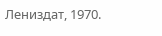Лениздат, 1970.